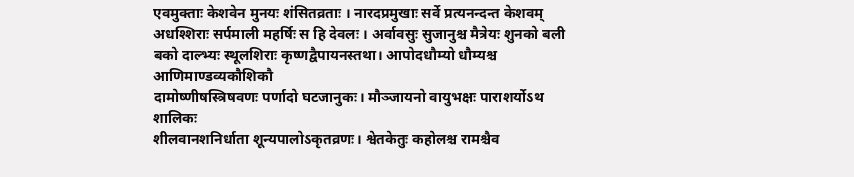एवमुक्ताः केशवेन मुनयः शंसितव्रताः । नारदप्रमुखाः सर्वे प्रत्यनन्दन्त केशवम्
अधश्शिराः सर्पमाली महर्षिः स हि देवलः । अर्वावसुः सुजानुश्च मैत्रेयः शुनको बली
बको दाल्भ्यः स्थूलशिराः कृष्णद्वैपायनस्तथा। आपोदधौम्यो धौम्यश्च आणिमाण्डव्यकौशिकौ
दामोष्णीषस्त्रिषवणः पर्णादो घटजानुकः। मौञ्जायनो वायुभक्षः पाराशर्योऽथ शालिकः
शीलवानशनिर्धाता शून्यपालोऽकृतव्रणः। श्वेतकेतुः कहोलश्च रामश्चैव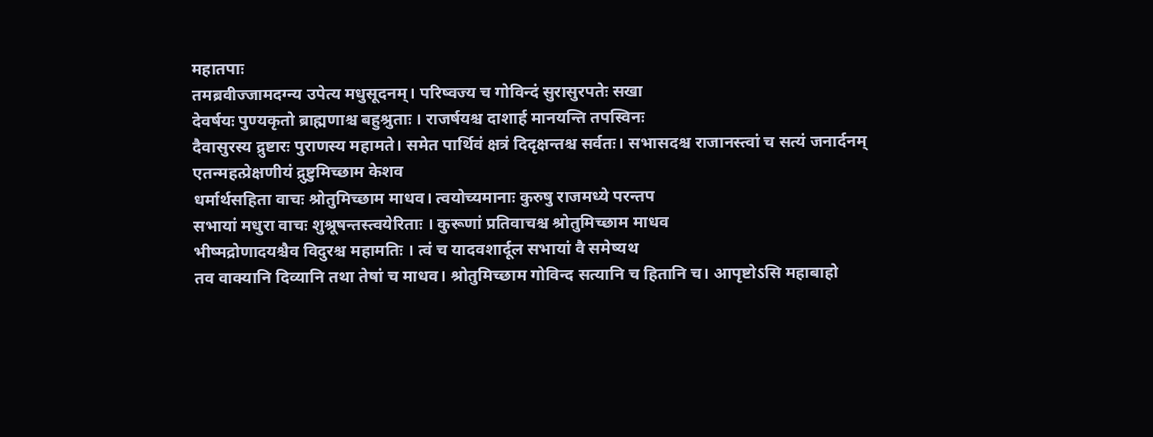महातपाः
तमब्रवीज्जामदग्न्य उपेत्य मधुसूदनम्। परिष्वज्य च गोविन्दं सुरासुरपतेः सखा
देवर्षयः पुण्यकृतो ब्राह्मणाश्च बहुश्रुताः । राजर्षयश्च दाशार्ह मानयन्ति तपस्विनः
दैवासुरस्य द्रुष्टारः पुराणस्य महामते। समेत पार्थिवं क्षत्रं दिदृक्षन्तश्च सर्वतः। सभासदश्च राजानस्त्वां च सत्यं जनार्दनम्
एतन्महत्प्रेक्षणीयं द्रुष्टुमिच्छाम केशव
धर्मार्थसहिता वाचः श्रोतुमिच्छाम माधव। त्वयोच्यमानाः कुरुषु राजमध्ये परन्तप
सभायां मधुरा वाचः शुश्रूषन्तस्त्वयेरिताः । कुरूणां प्रतिवाचश्च श्रोतुमिच्छाम माधव
भीष्मद्रोणादयश्चैव विदुरश्च महामतिः । त्वं च यादवशार्दूल सभायां वै समेष्यथ
तव वाक्यानि दिव्यानि तथा तेषां च माधव। श्रोतुमिच्छाम गोविन्द सत्यानि च हितानि च। आपृष्टोऽसि महाबाहो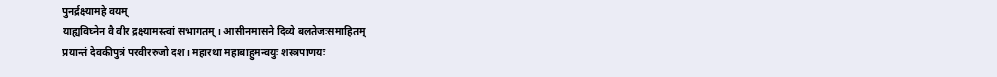पुनर्द्रक्ष्यामहे वयम्
याह्यविघ्नेन वै वीर द्रक्ष्यामस्त्वां सभागतम्। आसीनमासने दिव्ये बलतेजःसमाहितम्
प्रयान्तं देवकीपुत्रं परवीररुजो दश। महारथा महाबाहुमन्वयुः शस्त्रपाणयः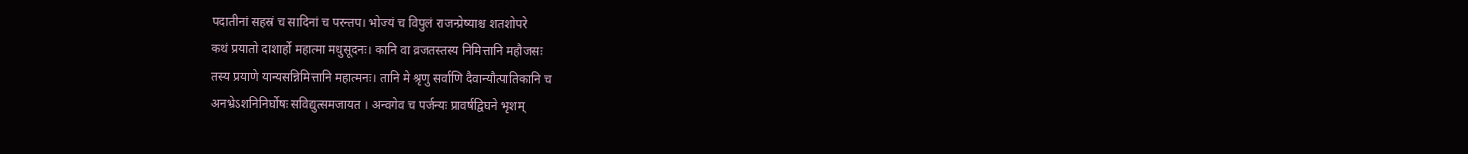पदातीनां सहस्रं च सादिनां च परन्तप। भोज्यं च विपुलं राजन्प्रेष्याश्च शतशोपरे
कथं प्रयातो दाशार्हो महात्मा मधुसूदनः। कानि वा व्रजतस्तस्य निमित्तानि महौजसः
तस्य प्रयाणे यान्यसन्निमित्तानि महात्मनः। तानि मे श्रृणु सर्वाणि दैवान्यौत्पातिकानि च
अनभ्रेऽशनिनिर्घोषः सविद्युत्समजायत । अन्वगेव च पर्जन्यः प्रावर्षद्विघने भृशम्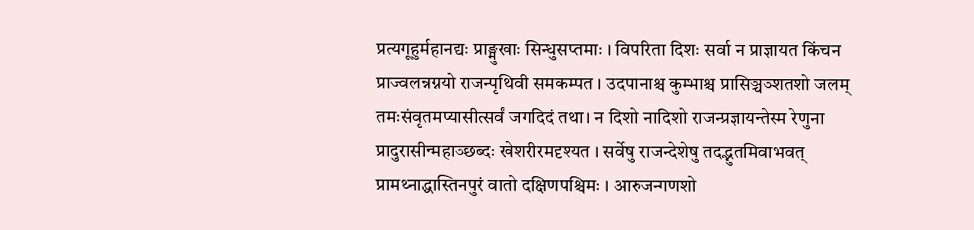प्रत्यगूहुर्महानद्यः प्राङ्मुखाः सिन्धुसप्तमाः । विपरिता दिशः सर्वा न प्राज्ञायत किंचन
प्राज्वलन्नग्नयो राजन्पृथिवी समकम्पत । उदपानाश्च कुम्भाश्च प्रासिञ्चञ्शतशो जलम्
तमःसंवृतमप्यासीत्सर्वं जगदिदं तथा। न दिशो नादिशो राजन्प्रज्ञायन्तेस्म रेणुना
प्रादुरासीन्महाञ्छब्दः खेशरीरमदृश्यत । सर्वेषु राजन्देशेषु तदद्भुतमिवाभवत्
प्रामथ्नाद्धास्तिनपुरं वातो दक्षिणपश्चिमः । आरुजन्गणशो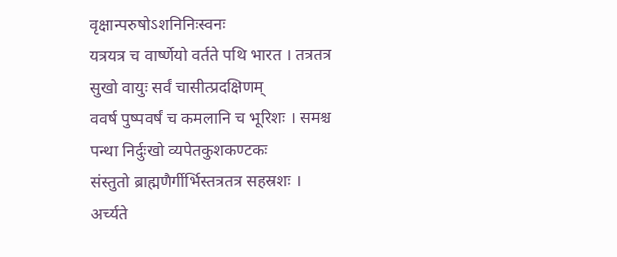वृक्षान्परुषोऽशनिनिःस्वनः
यत्रयत्र च वार्ष्णेयो वर्तते पथि भारत । तत्रतत्र सुखो वायुः सर्वं चासीत्प्रदक्षिणम्
ववर्ष पुष्पवर्षं च कमलानि च भूरिशः । समश्च पन्था निर्दुःखो व्यपेतकुशकण्टकः
संस्तुतो ब्राह्मणैर्गीर्भिस्तत्रतत्र सहस्रशः । अर्च्यते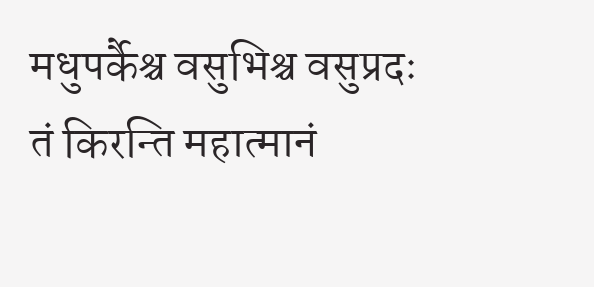मधुपर्कैश्च वसुभिश्च वसुप्रदः
तं किरन्ति महात्मानं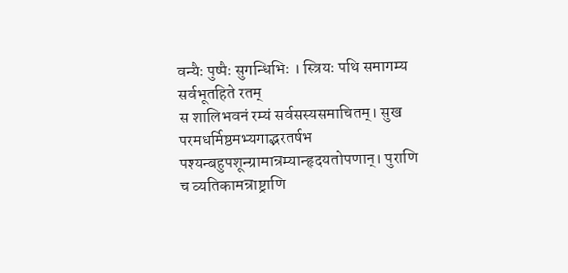वन्यैः पुष्पैः सुगन्धिभिः । स्त्रियः पथि समागम्य सर्वभूतहिते रतम्
स शालिभवनं रम्यं सर्वसस्यसमाचितम्। सुख परमधर्मिष्ठमभ्यगाद्भरतर्षभ
पश्यन्बहुपशून्ग्रामान्रम्यान्हृदयतोपणान्। पुराणि च व्यतिकामन्राष्ट्राणि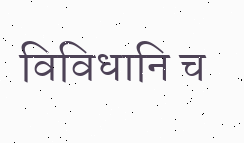विविधानि च